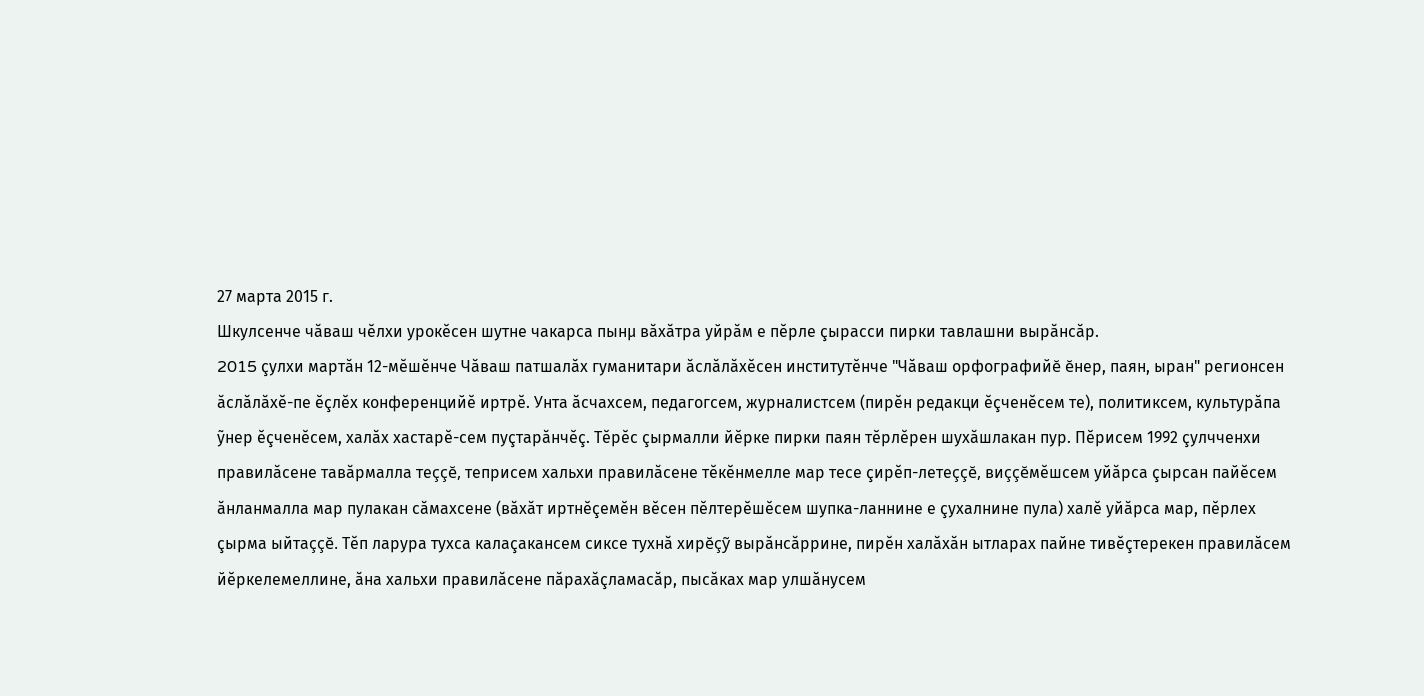27 марта 2015 г.
Шкулсенче чăваш чĕлхи урокĕсен шутне чакарса пынµ вăхăтра уйрăм е пĕрле çырасси пирки тавлашни вырăнсăр.
2015 çулхи мартăн 12-мĕшĕнче Чăваш патшалăх гуманитари ăслăлăхĕсен институтĕнче "Чăваш орфографийĕ ĕнер, паян, ыран" регионсен ăслăлăхĕ-пе ĕçлĕх конференцийĕ иртрĕ. Унта ăсчахсем, педагогсем, журналистсем (пирĕн редакци ĕçченĕсем те), политиксем, культурăпа ỹнер ĕçченĕсем, халăх хастарĕ-сем пуçтарăнчĕç. Тĕрĕс çырмалли йĕрке пирки паян тĕрлĕрен шухăшлакан пур. Пĕрисем 1992 çулчченхи правилăсене тавăрмалла теççĕ, теприсем хальхи правилăсене тĕкĕнмелле мар тесе çирĕп-летеççĕ, виççĕмĕшсем уйăрса çырсан пайĕсем ăнланмалла мар пулакан сăмахсене (вăхăт иртнĕçемĕн вĕсен пĕлтерĕшĕсем шупка-ланнине е çухалнине пула) халĕ уйăрса мар, пĕрлех çырма ыйтаççĕ. Тĕп ларура тухса калаçакансем сиксе тухнă хирĕçỹ вырăнсăррине, пирĕн халăхăн ытларах пайне тивĕçтерекен правилăсем йĕркелемеллине, ăна хальхи правилăсене пăрахăçламасăр, пысăках мар улшăнусем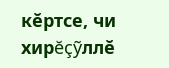кĕртсе, чи хирĕçỹллĕ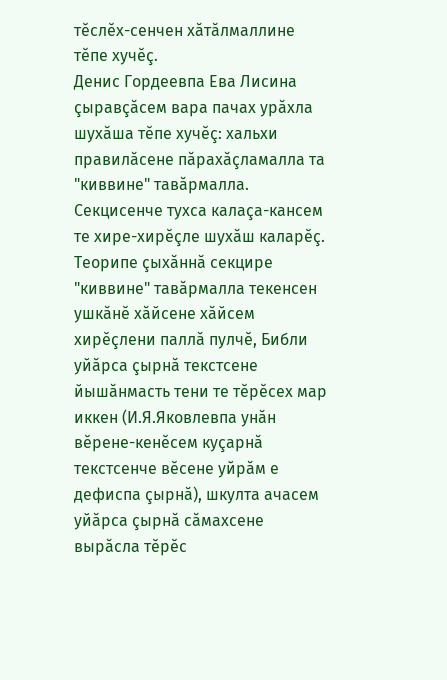тĕслĕх-сенчен хăтăлмаллине тĕпе хучĕç.
Денис Гордеевпа Ева Лисина çыравçăсем вара пачах урăхла шухăша тĕпе хучĕç: хальхи правилăсене пăрахăçламалла та "киввине" тавăрмалла. Секцисенче тухса калаçа-кансем те хире-хирĕçле шухăш каларĕç. Теорипе çыхăннă секцире "киввине" тавăрмалла текенсен ушкăнĕ хăйсене хăйсем хирĕçлени паллă пулчĕ, Библи уйăрса çырнă текстсене йышăнмасть тени те тĕрĕсех мар иккен (И.Я.Яковлевпа унăн вĕрене-кенĕсем куçарнă текстсенче вĕсене уйрăм е дефиспа çырнă), шкулта ачасем уйăрса çырнă сăмахсене вырăсла тĕрĕс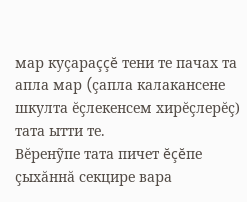мар куçараççĕ тени те пачах та апла мар (çапла калакансене шкулта ĕçлекенсем хирĕçлерĕç) тата ытти те.
Вĕренỹпе тата пичет ĕçĕпе çыхăннă секцире вара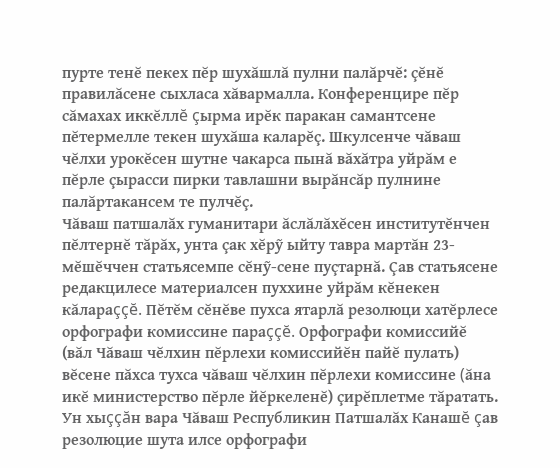пурте тенĕ пекех пĕр шухăшлă пулни палăрчĕ: çĕнĕ правилăсене сыхласа хăвармалла. Конференцире пĕр сăмахах иккĕллĕ çырма ирĕк паракан самантсене пĕтермелле текен шухăша каларĕç. Шкулсенче чăваш чĕлхи урокĕсен шутне чакарса пынă вăхăтра уйрăм е пĕрле çырасси пирки тавлашни вырăнсăр пулнине палăртакансем те пулчĕç.
Чăваш патшалăх гуманитари ăслăлăхĕсен институтĕнчен пĕлтернĕ тăрăх, унта çак хĕрỹ ыйту тавра мартăн 23-мĕшĕччен статьясемпе сĕнỹ-сене пуçтарнă. Çав статьясене редакцилесе материалсен пуххине уйрăм кĕнекен кăлараççĕ. Пĕтĕм сĕнĕве пухса ятарлă резолюци хатĕрлесе орфографи комиссине параççĕ. Орфографи комиссийĕ (вăл Чăваш чĕлхин пĕрлехи комиссийĕн пайĕ пулать) вĕсене пăхса тухса чăваш чĕлхин пĕрлехи комиссине (ăна икĕ министерство пĕрле йĕркеленĕ) çирĕплетме тăратать. Ун хыççăн вара Чăваш Республикин Патшалăх Канашĕ çав резолюцие шута илсе орфографи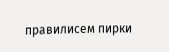правилисем пирки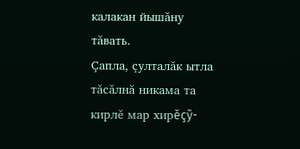калакан йышăну тăвать.
Çапла, çулталăк ытла тăсăлнă никама та кирлĕ мар хирĕçỹ-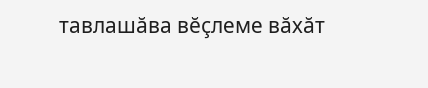тавлашăва вĕçлеме вăхăт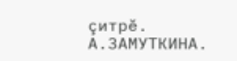çитрĕ.
А.ЗАМУТКИНА.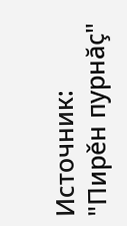Источник: "Пирěн пурнăç"